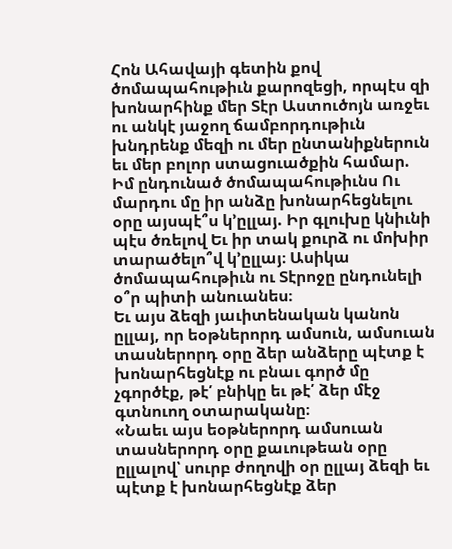Հոն Ահավայի գետին քով ծոմապահութիւն քարոզեցի, որպէս զի խոնարհինք մեր Տէր Աստուծոյն առջեւ ու անկէ յաջող ճամբորդութիւն խնդրենք մեզի ու մեր ընտանիքներուն եւ մեր բոլոր ստացուածքին համար.
Իմ ընդունած ծոմապահութիւնս Ու մարդու մը իր անձը խոնարհեցնելու օրը այսպէ՞ս կ’ըլլայ. Իր գլուխը կնիւնի պէս ծռելով Եւ իր տակ քուրձ ու մոխիր տարածելո՞վ կ’ըլլայ։ Ասիկա ծոմապահութիւն ու Տէրոջը ընդունելի օ՞ր պիտի անուանես։
Եւ այս ձեզի յաւիտենական կանոն ըլլայ, որ եօթներորդ ամսուն, ամսուան տասներորդ օրը ձեր անձերը պէտք է խոնարհեցնէք ու բնաւ գործ մը չգործէք, թէ՛ բնիկը եւ թէ՛ ձեր մէջ գտնուող օտարականը։
«Նաեւ այս եօթներորդ ամսուան տասներորդ օրը քաւութեան օրը ըլլալով՝ սուրբ ժողովի օր ըլլայ ձեզի եւ պէտք է խոնարհեցնէք ձեր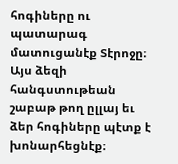հոգիները ու պատարագ մատուցանէք Տէրոջը։
Այս ձեզի հանգստութեան շաբաթ թող ըլլայ եւ ձեր հոգիները պէտք է խոնարհեցնէք։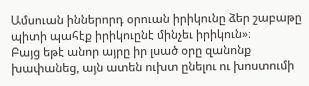Ամսուան իններորդ օրուան իրիկունը ձեր շաբաթը պիտի պահէք իրիկուընէ մինչեւ իրիկուն»։
Բայց եթէ անոր այրը իր լսած օրը զանոնք խափանեց, այն ատեն ուխտ ընելու ու խոստումի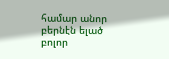համար անոր բերնէն ելած բոլոր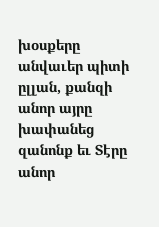խօսքերը անվաւեր պիտի ըլլան, քանզի անոր այրը խափանեց զանոնք եւ Տէրը անոր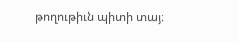թողութիւն պիտի տայ։